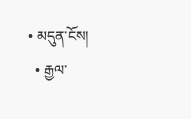• མདུན་ངོས།
  • རྒྱལ་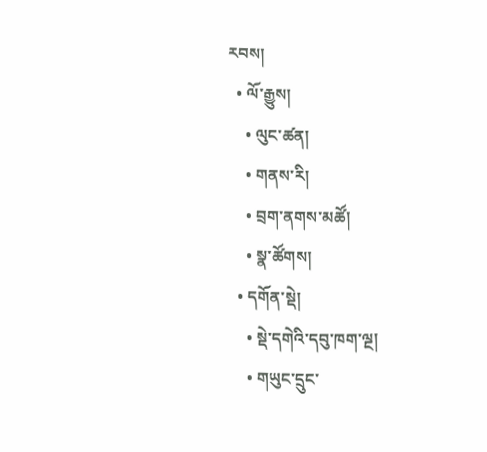རབས།
  • ལོ་རྒྱུས།
    • ལུང་ཚན།
    • གནས་རི།
    • བྲག་ནགས་མཚོ།
    • སྣ་ཚོགས།
  • དགོན་སྡེ།
    • སྡེ་དགེའི་དབུ་ཁག་ལྔ།
    • གཡུང་དྲུང་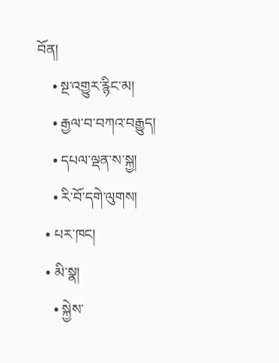བོན།
    • སྔ་འགྱུར་རྙིང་མ།
    • རྒྱལ་བ་བཀའ་བརྒྱུད།
    • དཔལ་ལྡན་ས་སྐྱ།
    • རི་བོ་དགེ་ལུགས།
  • པར་ཁང།
  • མི་སྣ།
    • སྐྱེས་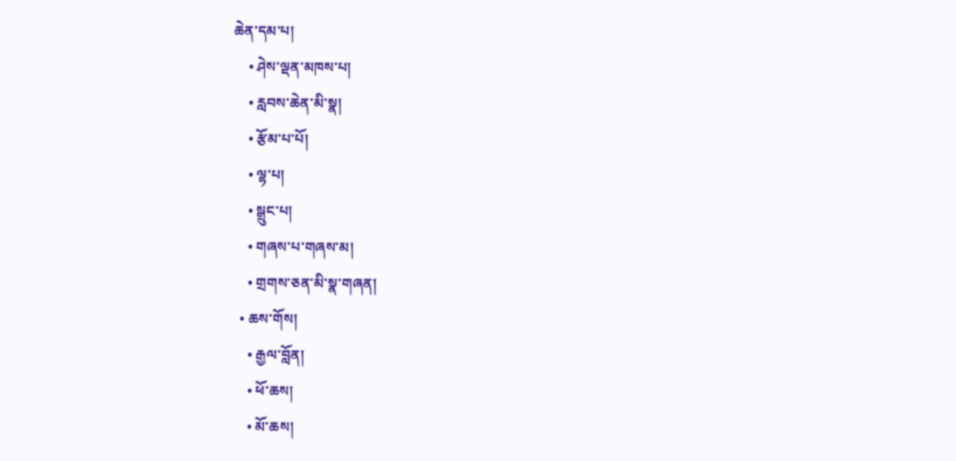ཆེན་དམ་པ།
    • ཤེས་ལྡན་མཁས་པ།
    • རླབས་ཆེན་མི་སྣ།
    • རྩོམ་པ་པོ།
    • ལྷ་པ།
    • སྒྲུང་པ།
    • གཞས་པ་གཞས་མ།
    • གྲགས་ཅན་མི་སྣ་གཞན།
  • ཆས་གོས།
    • རྒྱལ་བློན།
    • ཕོ་ཆས།
    • མོ་ཆས།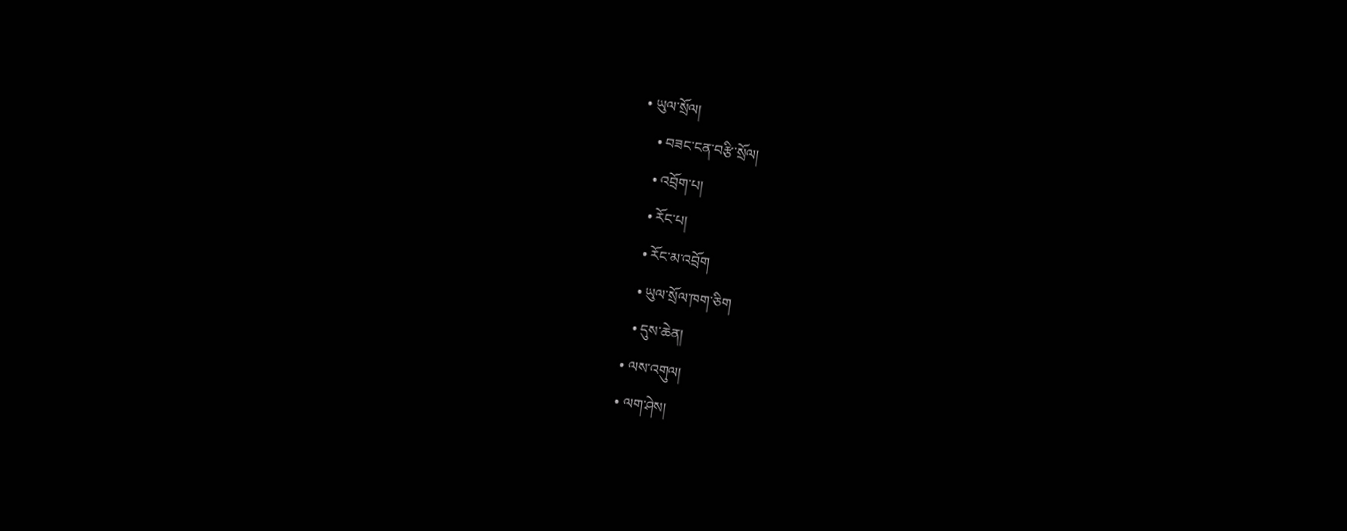• ཡུལ་སྲོལ།
    • བཟང་ངན་བརྩི་སྲོལ།
    • འབྲོག་པ།
    • རོང་པ།
    • རོང་མ་འབྲོག
    • ཡུལ་སྲོལ་ཁག་ཅིག
    • དུས་ཆེན།
  • ལས་འགུལ།
  • ལག་ཤེས།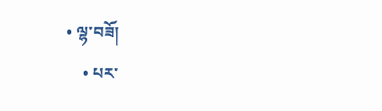• ལྷ་བཟོ།
    • པར་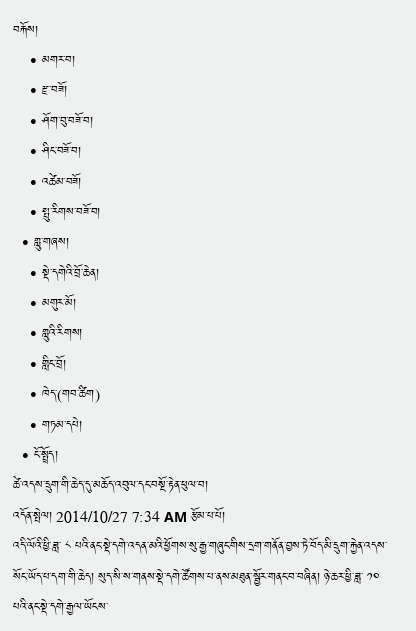བརྐོས།
    • མགར་བ།
    • རྫ་བཟོ།
    • ཤོག་བུ་བཟོ་བ།
    • ཤིང་བཟོ་བ།
    • འཚེམ་བཟོ།
    • སྤུ་རིགས་བཟོ་བ།
  • གླུ་གཞས།
    • སྡེ་དགེའི་བྲོ་ཆེན།
    • མགུར་མོ།
    • གླུའི་རིགས།
    • གླིང་བྲོ།
    • ཁེད་(གབ་ཚིག)
    • གཏམ་དཔེ།
  • ངོ་སྤྲོད།
ཚེ་འདས་དྲུག་གི་ཆེད་དུ་མཆོད་འབུལ་དང་བསྔོ་རྟེན་ཕུལ་བ།
འདོན་སྤེལ། 2014/10/27 7:34 AM རྩོམ་པ་པོ།
འདི་ལོའི་ཕྱི་ཟླ་ ༨ པའི་ནང་སྡེ་དགེ་འདན་མའི་ཕྱོགས་སུ་རྒྱ་གཞུང་གིས་དྲག་གནོན་བྱས་ཏེ་བོད་མི་དྲུག་རྐྱེན་འདས་སོང་ཡོད་པ་དག་གི་ཆེད། སུད་སི་ས་གནས་སྡེ་དགེ་ཚོགས་པ་ནས་མཐུན་སྦྱོར་གནང་བ་བཞིན། ཉེ་ཆར་ཕྱི་ཟླ་ ༡༠ པའི་ནང་སྡེ་དགེ་རྒྱལ་ཡོངས་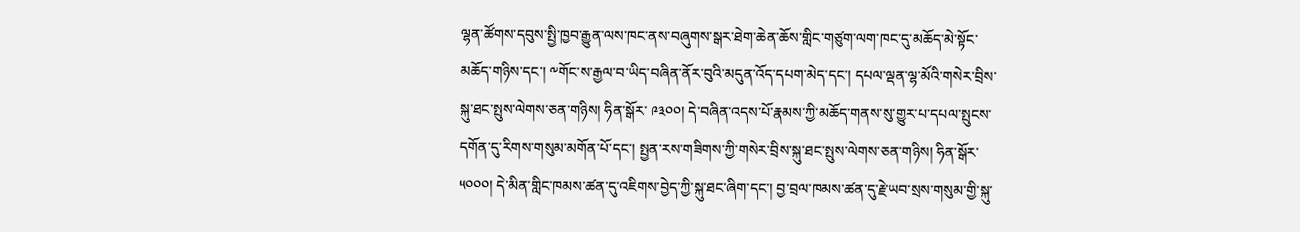ལྷན་ཚོགས་དབུས་སྤྱི་ཁྱབ་རྒྱུན་ལས་ཁང་ནས་བཞུགས་སྒར་ཐེག་ཆེན་ཆོས་གླིང་གཙུག་ལག་ཁང་དུ་མཆོད་མེ་སྟོང་མཆོད་གཉིས་དང་། ༸གོང་ས་རྒྱལ་བ་ཡིད་བཞིན་ནོར་བུའི་མདུན་འོད་དཔག་མེད་དང་། དཔལ་ལྡན་ལྷ་མོའི་གསེར་བྲིས་སྐུ་ཐང་སྤུས་ལེགས་ཅན་གཉིས། ཧིན་སྒོར་ ༩༣༠༠། དེ་བཞིན་འདས་པོ་རྣམས་ཀྱི་མཆོད་གནས་སུ་གྱུར་པ་དཔལ་སྤུངས་དགོན་དུ་རིགས་གསུམ་མགོན་པོ་དང་། སྤྱན་རས་གཟིགས་ཀྱི་གསེར་བྲིས་སྐུ་ཐང་སྤུས་ལེགས་ཅན་གཉིས། ཧིན་སྒོར་ ༥༠༠༠། དེ་མིན་གླིང་ཁམས་ཚན་དུ་འཇིགས་བྱེད་ཀྱི་སྐུ་ཐང་ཞིག་དང་། བྱ་བྲལ་ཁམས་ཚན་དུ་རྗེ་ཡབ་སྲས་གསུམ་གྱི་སྐུ་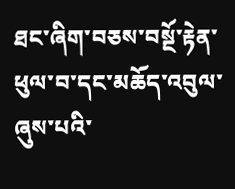ཐང་ཞིག་བཅས་བསྔོ་རྟེན་ཕུལ་བ་དང་མཆོད་འབུལ་ཞུས་པའི་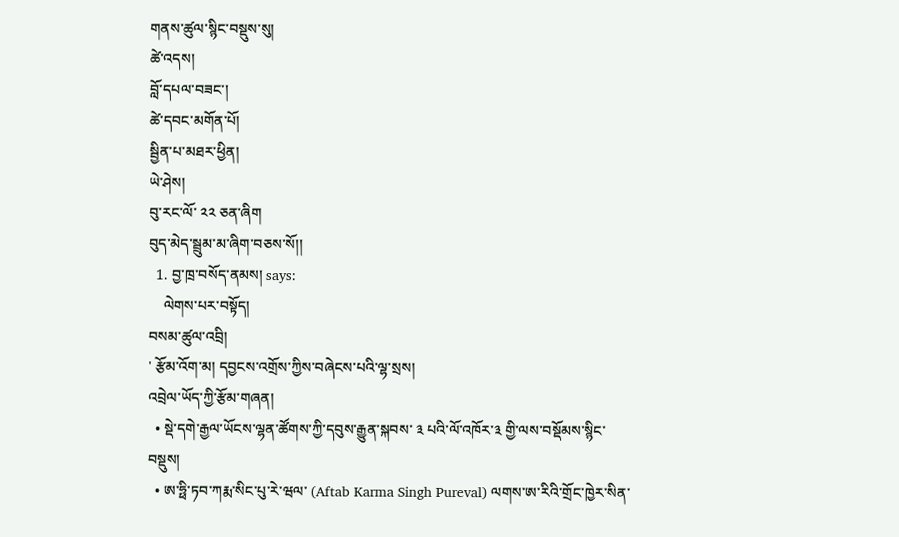གནས་ཚུལ་སྙིང་བསྡུས་སུ།
ཚེ་འདས།
བློ་དཔལ་བཟང་།
ཚེ་དབང་མགོན་པོ།
སྦྱིན་པ་མཐར་ཕྱིན།
ཡེ་ཤེས།
བུ་རང་ལོ་ ༢༢ ཅན་ཞིག
བུད་མེད་སྦྲུམ་མ་ཞིག་བཅས་སོ།།
  1. བྱ་ཁྲ་བསོད་ནམས། says:
    ལེགས་པར་བསྟོད།
བསམ་ཚུལ་འབྲི།
' རྩོམ་འོག་མ། དབྱངས་འགྲོས་ཀྱིས་བཞེངས་པའི་ལྷ་སྲས།
འབྲེལ་ཡོད་ཀྱི་རྩོམ་གཞན།
  • སྡེ་དགེ་རྒྱལ་ཡོངས་ལྷན་ཚོགས་ཀྱི་དབུས་རྒྱུན་སྐབས་ ༣ པའི་ལོ་འཁོར་༣ གྱི་ལས་བསྡོམས་སྙིང་བསྡུས།
  • ཨ་ཧྥི་ཏབ་ཀརྨ་སིང་པུ་རེ་ཝལ་ (Aftab Karma Singh Pureval) ལགས་ཨ་རིའི་གྲོང་ཁྱེར་སིན་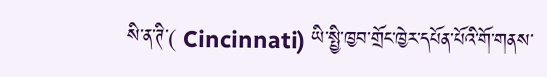སི་ན་ཊི་( Cincinnati) ཡི་སྤྱི་ཁྱབ་གྲོང་ཁྱེར་དཔོན་པོའི་གོ་གནས་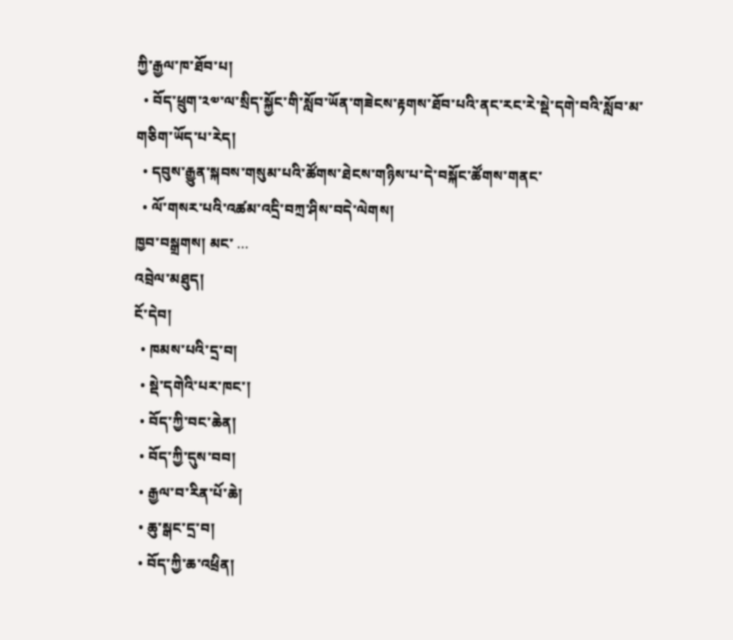ཀྱི་རྒྱལ་ཁ་ཐོབ་པ།
  • བོད་ཕྲུག་༢༧་ལ་སྲིད་སྐྱོང་གི་སློབ་ཡོན་གཟེངས་རྟགས་ཐོབ་པའི་ནང་རང་རེ་སྡེ་དགེ་བའི་སློབ་མ་གཅིག་ཡོད་པ་རེད།
  • དབུས་རྒྱུན་སྐབས་གསུམ་པའི་ཚོགས་ཐེངས་གཉིས་པ་དེ་བསྐོང་ཚོགས་གནང་
  • ལོ་གསར་པའི་འཚམ་འདྲི་བཀྲ་ཤིས་བདེ་ལེགས།
ཁྱབ་བསྒྲགས། མང་ ...
འབྲེལ་མཐུད།
ངོ་དེབ།
  • ཁམས་པའི་དྲ་བ།
  • སྡེ་དགེའི་པར་ཁང་།
  • བོད་ཀྱི་བང་ཆེན།
  • བོད་ཀྱི་དུས་བབ།
  • རྒྱལ་བ་རིན་པོ་ཆེ།
  • ཆུ་སྒང་དྲ་བ།
  • བོད་ཀྱི་ཆ་འཕྲིན།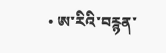• ཨ་རིའི་བརྙན་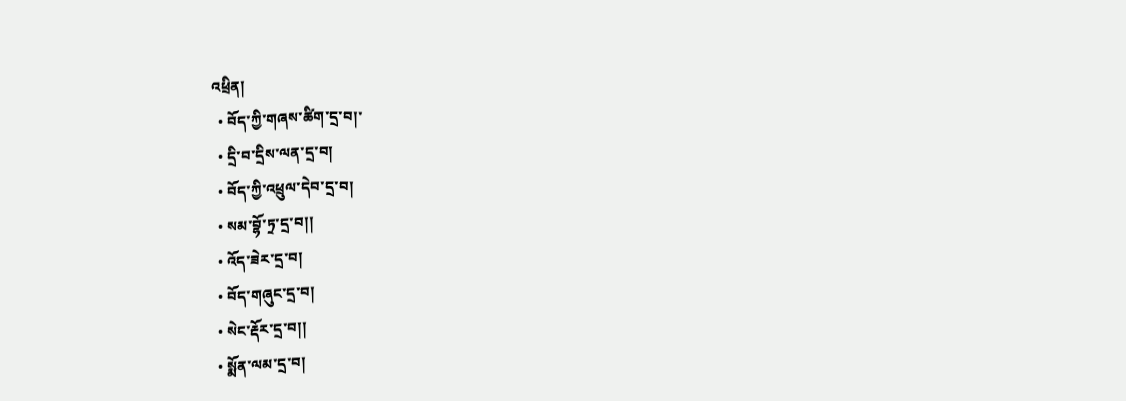འཕྲིན།
  • བོད་ཀྱི་གཞས་ཚིག་དྲ་བ།་
  • དྲི་བ་དྲིས་ལན་དྲ་བ།
  • བོད་ཀྱི་འཕྲུལ་དེབ་དྲ་བ།
  • སམ་བྷོ་ཏྲ་དྲ་བ།།
  • འོད་ཟེར་དྲ་བ།
  • བོད་གཞུང་དྲ་བ།
  • སེང་རྡོར་དྲ་བ།།
  • སྨོན་ལམ་དྲ་བ།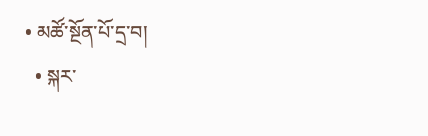• མཚོ་སྔོན་པོ་དྲ་བ།
  • སྐར་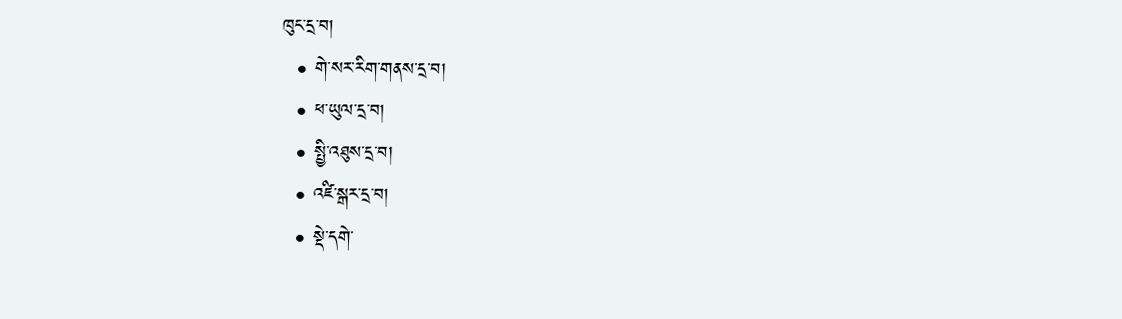ཁུང་དྲ་བ།
  • གེ་སར་རིག་གནས་དྲ་བ།
  • ཕ་ཡུལ་དྲ་བ།
  • སྤྱི་འཐུས་དྲ་བ།
  • འཛི་སྒར་དྲ་བ།
  • སྡེ་དགེ་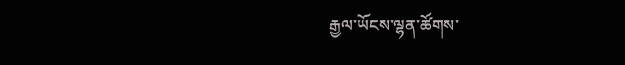རྒྱལ་ཡོངས་ལྷན་ཚོགས་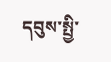དབུས་སྤྱི་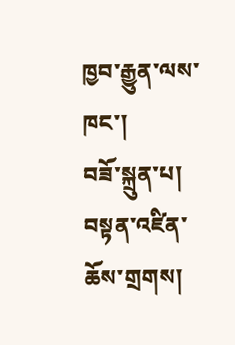ཁྱབ་རྒྱུན་ལས་ཁང་།
བཟོ་སྐྲུན་པ། བསྟན་འཛིན་ཆོས་གྲགས།